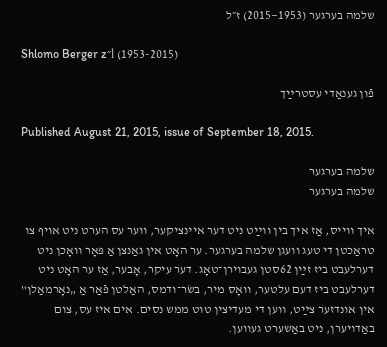שלמה בערגער (1953—2015) ז״ל

Shlomo Berger z״l (1953-2015)

פֿון גענאַדי עסטרײַך

Published August 21, 2015, issue of September 18, 2015.

שלמה בערגער
שלמה בערגער

איך ווייס, אַז איך בין ווײַט ניט דער איינציקער, ווער עס הערט ניט אויף צו טראַכטן די טעג וועגן שלמה בערגער. ער האָט אין גאַנצן אַ פּאָר וואָכן ניט דערלעבט ביז זײַן 62סטן געבוירן־טאָג. דער עיקר, אָבער, אַז ער האָט ניט דערלעבט ביז דעם עלטער, וואָס מיר, בשׂר־ודמס, האַלטן פֿאַר אַ „נאָרמאַלן‟ אין אונדזער צײַט, ווען די מעדיצין טוט ממש נסים. אים איז עס, צום באַדויערן, ניט באַשערט געווען.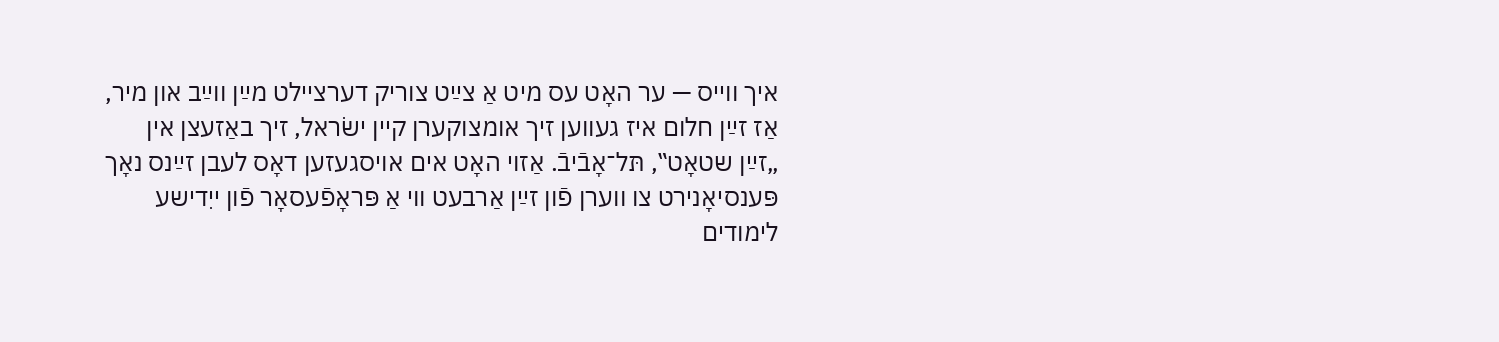איך ווייס — ער האָט עס מיט אַ צײַט צוריק דערציילט מײַן ווײַב און מיר, אַז זײַן חלום איז געווען זיך אומצוקערן קיין ישׂראל, זיך באַזעצן אין „זײַן שטאָט‟, תּל־אָבֿיבֿ. אַזוי האָט אים אויסגעזען דאָס לעבן זײַנס נאָך פּענסיאָנירט צו ווערן פֿון זײַן אַרבעט ווי אַ פּראָפֿעסאָר פֿון ייִדישע לימודים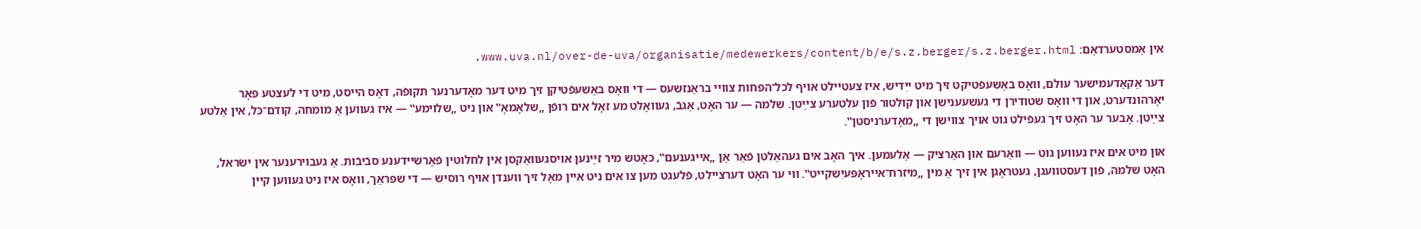אין אַמסטערדאַם: www.uva.nl/over-de-uva/organisatie/medewerkers/content/b/e/s.z.berger/s.z.berger.html.

דער אַקאַדעמישער עולם, וואָס באַשעפֿטיקט זיך מיט ייִדיש, איז צעטיילט אויף לכל־הפּחות צוויי בראַנזשעס — די וואָס באַשעפֿטיקן זיך מיט דער מאָדערנער תּקופֿה, דאָס הייסט, מיט די לעצטע פּאָר יאָרהונדערט, און די וואָס שטודירן די געשעענישן און קולטור פֿון עלטערע צײַטן. שלמה — ער האָט, אַגבֿ, געוואָלט מע זאָל אים רופֿן „שלאָמאָ‟ און ניט „שלוימע‟ — איז געווען אַ מומחה, קודם־כּל, אין אַלטע צײַטן. אָבער ער האָט זיך געפֿילט גוט אויך צווישן די „מאָדערניסטן‟.

און מיט אים איז געווען גוט — וואַרעם און האַרציק — אַלעמען. איך האָב אים געהאַלטן פֿאַר אַן „אייגענעם‟, כאָטש מיר זײַנען אויסגעוואַקסן אין לחלוטין פֿאַרשיידענע סבֿיבֿות. אַ געבוירענער אין ישׂראל, האָט שלמה, פֿון דעסטוועגן, געטראָגן אין זיך אַ מין „מיזרח־אייראָפּעיִשקייט‟. ווי ער האָט דערציילט, פֿלעגט מען צו אים ניט איין מאָל זיך ווענדן אויף רוסיש — די שפּראַך, וואָס איז ניט געווען קיין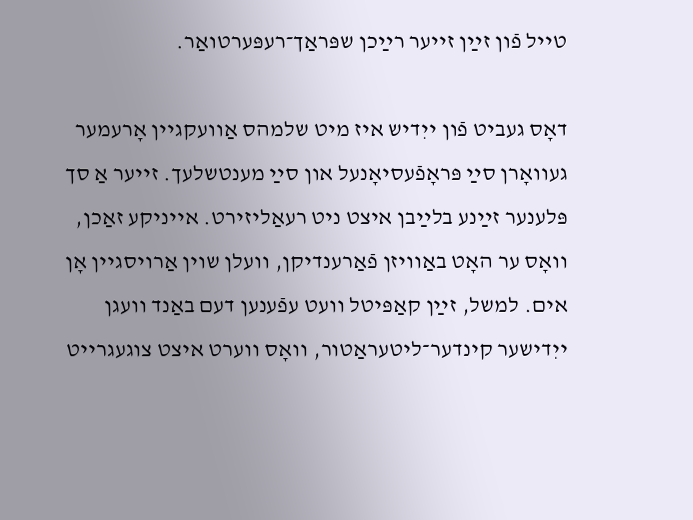טייל פֿון זײַן זייער רײַכן שפּראַך־רעפּערטואַר.

דאָס געביט פֿון ייִדיש איז מיט שלמהס אַוועקגיין אָרעמער געוואָרן סײַ פּראָפֿעסיאָנעל און סײַ מענטשלעך. זייער אַ סך פּלענער זײַנע בלײַבן איצט ניט רעאַליזירט. אייניקע זאַכן, וואָס ער האָט באַוויזן פֿאַרענדיקן, וועלן שוין אַרויסגיין אָן אים. למשל, זײַן קאַפּיטל וועט עפֿענען דעם באַנד וועגן ייִדישער קינדער־ליטעראַטור, וואָס ווערט איצט צוגעגרייט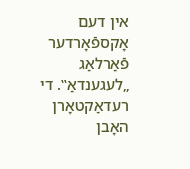אין דעם אָקספֿאָרדער פֿאַרלאַג „לעגענדאַ‟. די רעדאַקטאָרן האָבן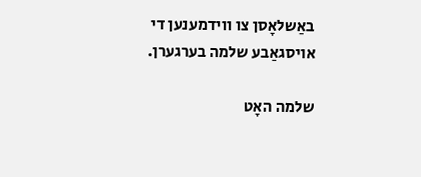באַשלאָסן צו ווידמענען די אויסגאַבע שלמה בערגערן.

שלמה האָט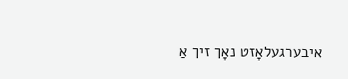איבערגעלאָזט נאָך זיך אַ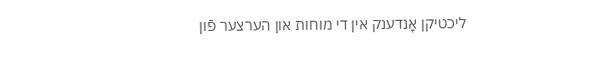ליכטיקן אָנדענק אין די מוחות און הערצער פֿון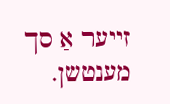זייער אַ סך מענטשן.